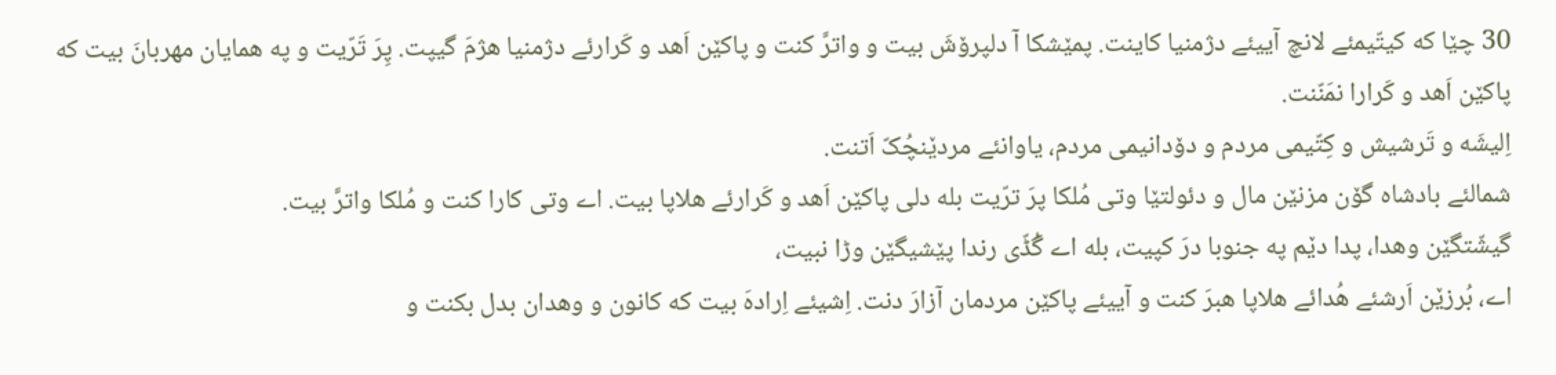30 چێا که کیتّیمئے لانچ آییئے دژمنیا کاینت. پمێشکا آ دلپرۆشَ بیت و واترَّ کنت و پاکێن اَهد و کَرارئے دژمنیا هژمَ گیپت. پِرَ تَرّیت و په همایان مهربانَ بیت که پاکێن اَهد و کَرارا نمَنّنت.
اِلیشَه و تَرشیش و کِتّیمی مردم و دۆدانیمی مردم، یاوانئے مردێنچُکّ اَتنت.
شمالئے بادشاه گۆن مزنێن مال و دئولتێا وتی مُلکا پرَ ترّیت بله دلی پاکێن اَهد و کَرارئے هلاپا بیت. اے وتی کارا کنت و مُلکا واترَّ بیت.
گیشّتگێن وهدا، پدا دێم په جنوبا درَ کپیت، بله اے گُڈّی رندا پێشیگێن وڑا نبیت،
اے، بُرزێن اَرشئے هُدائے هلاپا هبرَ کنت و آییئے پاکێن مردمان آزارَ دنت. اِشیئے اِرادهَ بیت که کانون و وهدان بدل بکنت و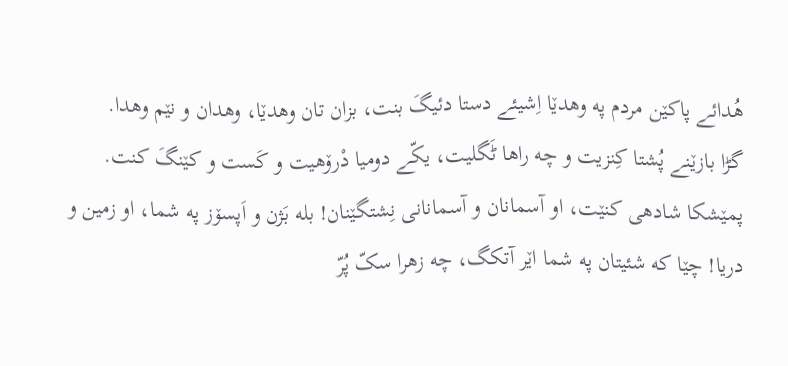هُدائے پاکێن مردم په وهدێا اِشیئے دستا دئیگَ بنت، بزان تان وهدێا، وهدان و نێم وهدا.
گڑا بازێنے پُشتا کِنزیت و چه راها ٹَگلیت، یکّے دومیا دْرۆهیت و کَست و کێنگَ کنت.
پمێشکا شادهی کنێت، او آسمانان و آسمانانی نِشتگێنان! بله بَژن و اَپسۆز په شما، او زمین و دریا! چێا که شئیتان په شما اێر آتکگ، چه زهرا سکّ پُرّ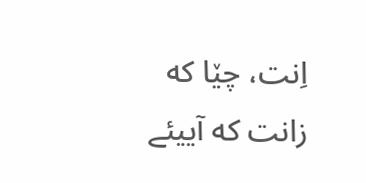اِنت، چێا که زانت که آییئے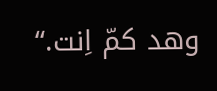وهد کمّ اِنت.“